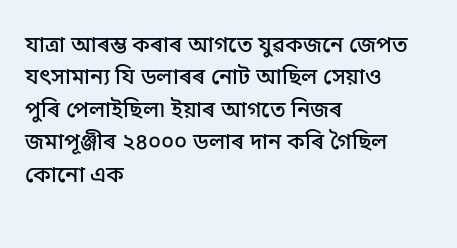যাত্ৰা আৰম্ভ কৰাৰ আগতে যুৱকজনে জেপত যৎসামান্য যি ডলাৰৰ নোট আছিল সেয়াও পুৰি পেলাইছিল৷ ইয়াৰ আগতে নিজৰ জমাপূঞ্জীৰ ২৪০০০ ডলাৰ দান কৰি গৈছিল কোনো এক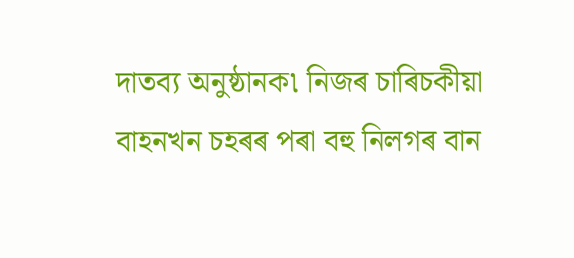দাতব্য অনুষ্ঠানক৷ নিজৰ চাৰিচকীয়া বাহনখন চহৰৰ পৰা বহু নিলগৰ বান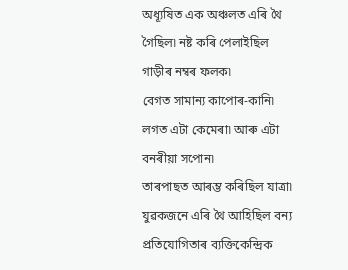অধ্যূষিত এক অঞ্চলত এৰি থৈ গৈছিল৷ নষ্ট কৰি পেলাইছিল গাড়ীৰ নম্বৰ ফলক৷
বেগত সামান্য কাপোৰ-কানি৷ লগত এটা কেমেৰা৷ আৰু এটা বনৰীয়া সপোন৷
তাৰপাছত আৰম্ভ কৰিছিল যাত্ৰা৷
যুৱকজনে এৰি থৈ আহিছিল বন্য প্ৰতিযোগিতাৰ ব্যক্তিকেন্দ্ৰিক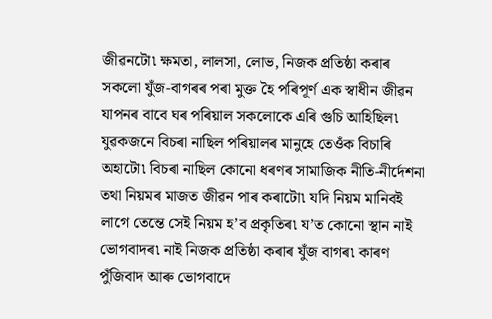জীৱনটো৷ ক্ষমতা, লালসা, লোভ, নিজক প্ৰতিষ্ঠা কৰাৰ সকলো যুঁজ-বাগৰৰ পৰা মুক্ত হৈ পৰিপূৰ্ণ এক স্বাধীন জীৱন যাপনৰ বাবে ঘৰ পৰিয়াল সকলোকে এৰি গুচি আহিছিল৷ যুৱকজনে বিচৰা নাছিল পৰিয়ালৰ মানুহে তেওঁক বিচাৰি অহাটো৷ বিচৰা নাছিল কোনো ধৰণৰ সামাজিক নীতি-নীৰ্দেশনা তথা নিয়মৰ মাজত জীৱন পাৰ কৰাটো৷ যদি নিয়ম মানিবই লাগে তেন্তে সেই নিয়ম হ’ব প্ৰকৃতিৰ৷ য’ত কোনো স্থান নাই ভোগবাদৰ৷ নাই নিজক প্ৰতিষ্ঠা কৰাৰ যুঁজ বাগৰ৷ কাৰণ পুঁজিবাদ আৰু ভোগবাদে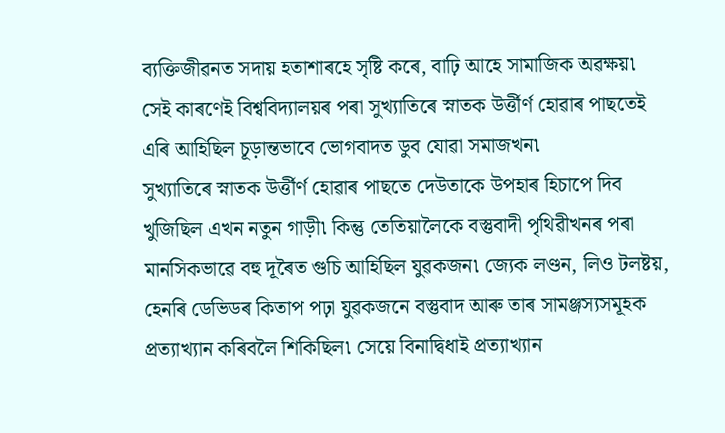ব্যক্তিজীৱনত সদায় হতাশাৰহে সৃষ্টি কৰে, বাঢ়ি আহে সামাজিক অৱক্ষয়৷
সেই কাৰণেই বিশ্ববিদ্যালয়ৰ পৰা সুখ্যাতিৰে স্নাতক উৰ্ত্তীৰ্ণ হোৱাৰ পাছতেই এৰি আহিছিল চূড়ান্তভাবে ভোগবাদত ডুব যোৱা সমাজখন৷
সুখ্যাতিৰে স্নাতক উৰ্ত্তীৰ্ণ হোৱাৰ পাছতে দেউতাকে উপহাৰ হিচাপে দিব খুজিছিল এখন নতুন গাড়ী৷ কিন্তু তেতিয়ালৈকে বস্তুবাদী পৃথিৱীখনৰ পৰা মানসিকভাৱে বহু দূৰৈত গুচি আহিছিল যুৱকজন৷ জ্যেক লণ্ডন, লিও টলষ্টয়, হেনৰি ডেভিডৰ কিতাপ পঢ়া যুৱকজনে বস্তুবাদ আৰু তাৰ সামঞ্জস্যসমূহক প্ৰত্যাখ্যান কৰিবলৈ শিকিছিল৷ সেয়ে বিনাদ্বিধাই প্ৰত্যাখ্যান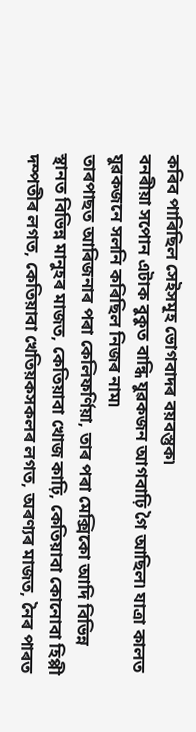কৰিব পাৰিছিল সেইসমূহ ভোগবাদৰ বয়বস্তুক৷
বনৰীয়া সপোন এটাক বুকুত বান্ধি যুৱকজন আগবাঢ়ি গৈ আছিল৷ যাত্ৰা কালত যুৱকজনে সলনি কৰিছিল নিজৰ নাম৷
তাৰপাছত আৰিজনাৰ পৰা কেলিফৰ্ণিয়া, তাৰ পৰা মেক্সিকো আদি বিভিন্ন স্থানত বিভিন্ন মানুহৰ মাজত, কেতিয়াবা খোজ কাঢ়ি, কেতিয়াবা কোনোবা হিপ্পী দম্পতীৰ লগত, কেতিয়াবা খেতিয়কসকলৰ লগত, অৰণ্যৰ মাজত, নৈৰ পাৰত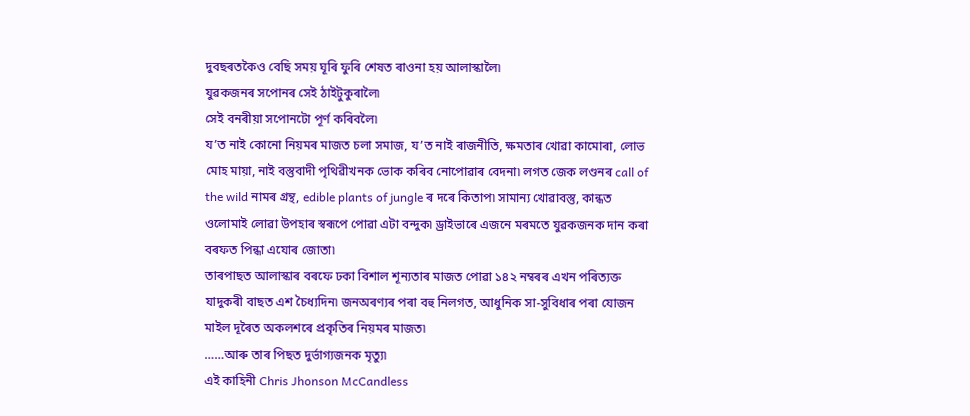দুবছৰতকৈও বেছি সময় ঘূৰি ফুৰি শেষত ৰাওনা হয় আলাস্কালৈ৷
যুৱকজনৰ সপোনৰ সেই ঠাইটুকুৰালৈ৷
সেই বনৰীয়া সপোনটো পূৰ্ণ কৰিবলৈ৷
য’ত নাই কোনো নিয়মৰ মাজত চলা সমাজ, য’ত নাই ৰাজনীতি, ক্ষমতাৰ খোৱা কামোৰা, লোভ মোহ মায়া, নাই বস্তুবাদী পৃথিৱীখনক ভোক কৰিব নোপোৱাৰ বেদনা৷ লগত জেক লণ্ডনৰ call of the wild নামৰ গ্ৰন্থ, edible plants of jungle ৰ দৰে কিতাপ৷ সামান্য খোৱাবস্তু, কান্ধত ওলোমাই লোৱা উপহাৰ স্বৰূপে পোৱা এটা বন্দুক৷ ড্ৰাইভাৰে এজনে মৰমতে যুৱকজনক দান কৰা বৰফত পিন্ধা এযোৰ জোতা৷
তাৰপাছত আলাস্কাৰ বৰফে ঢকা বিশাল শূন্যতাৰ মাজত পোৱা ১৪২ নম্বৰৰ এখন পৰিত্যক্ত যাদুকৰী বাছত এশ চৈধ্যদিন৷ জনঅৰণ্যৰ পৰা বহু নিলগত, আধুনিক সা-সুবিধাৰ পৰা যোজন মাইল দূৰৈত অকলশৰে প্ৰকৃতিৰ নিয়মৰ মাজত৷
……আৰু তাৰ পিছত দুৰ্ভাগ্যজনক মৃত্যু৷
এই কাহিনী Chris Jhonson McCandless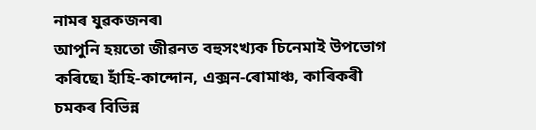নামৰ যুৱকজনৰ৷
আপুনি হয়তো জীৱনত বহুসংখ্যক চিনেমাই উপভোগ কৰিছে৷ হাঁহি-কান্দোন, এক্সন-ৰোমাঞ্চ, কাৰিকৰী চমকৰ বিভিন্ন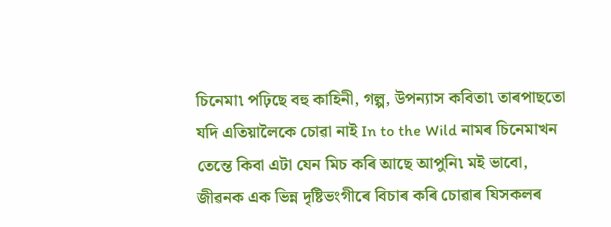চিনেমা৷ পঢ়িছে বহু কাহিনী, গল্প, উপন্যাস কবিতা৷ তাৰপাছতো যদি এতিয়ালৈকে চোৱা নাই In to the Wild নামৰ চিনেমাখন তেন্তে কিবা এটা যেন মিচ কৰি আছে আপুনি৷ মই ভাবো, জীৱনক এক ভিন্ন দৃষ্টিভংগীৰে বিচাৰ কৰি চোৱাৰ যিসকলৰ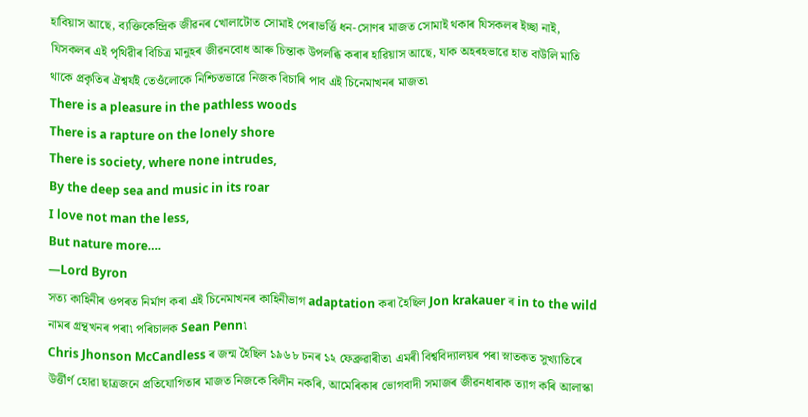হাবিয়াস আছে, ব্যক্তিকেন্দ্ৰিক জীৱনৰ খোলাটোত সোমাই পেৰাভৰ্ত্তি ধন-সোণৰ মাজত সোমাই থকাৰ যিসকলৰ ইচ্ছা নাই, যিসকলৰ এই পৃথিৱীৰ বিচিত্ৰ মানুহৰ জীৱনবোধ আৰু চিন্তাক উপলব্ধি কৰাৰ হাৱিয়াস আছে, যাক অহৰহভাৱে হাত বাউলি মাতি থাকে প্ৰকৃতিৰ ঐশ্বৰ্যই তেওঁলোকে নিশ্চিতভাৱে নিজক বিচাৰি পাব এই চিনেমাখনৰ মাজত৷
There is a pleasure in the pathless woods
There is a rapture on the lonely shore
There is society, where none intrudes,
By the deep sea and music in its roar
I love not man the less,
But nature more….
—Lord Byron
সত্য কাহিনীৰ ওপৰত নিৰ্মাণ কৰা এই চিনেমাখনৰ কাহিনীভাগ adaptation কৰা হৈছিল Jon krakauer ৰ in to the wild নামৰ গ্ৰন্থখনৰ পৰা৷ পৰিচালক Sean Penn৷
Chris Jhonson McCandless ৰ জন্ম হৈছিল ১৯৬৮ চনৰ ১২ ফেব্ৰুৱাৰীত৷ এমৰী বিশ্ববিদ্যালয়ৰ পৰা স্নাতকত সুখ্যাতিৰে উৰ্ত্তীৰ্ণ হোৱা ছাত্ৰজনে প্ৰতিযোগিতাৰ মাজত নিজকে বিলীন নকৰি, আমেৰিকাৰ ভোগবাদী সমাজৰ জীৱনধাৰাক ত্যাগ কৰি আলাস্কা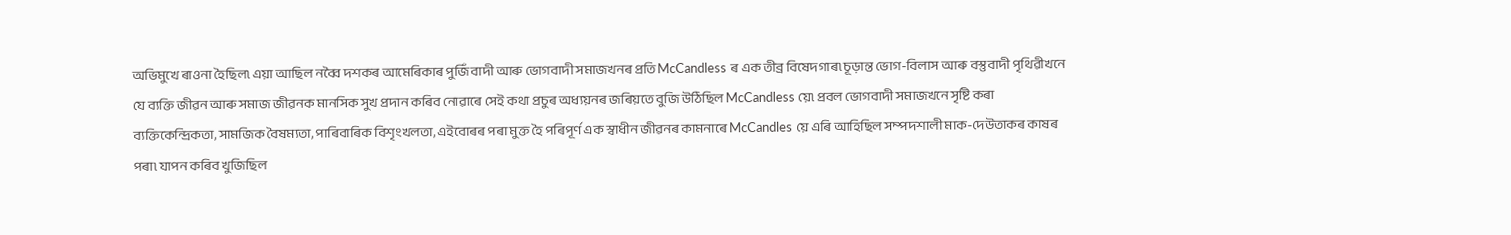অভিমুখে ৰাওনা হৈছিল৷ এয়া আছিল নব্বৈ দশকৰ আমেৰিকাৰ পুজিঁবাদী আৰু ভোগবাদী সমাজখনৰ প্ৰতি McCandless ৰ এক তীব্ৰ বিষেদগাৰ৷ চূড়ান্ত ভোগ-বিলাস আৰু বস্তুবাদী পৃথিৱীখনে যে ব্যক্তি জীৱন আৰু সমাজ জীৱনক মানসিক সুখ প্ৰদান কৰিব নোৱাৰে সেই কথা প্ৰচুৰ অধ্যয়নৰ জৰিয়তে বুজি উঠিছিল McCandless য়ে৷ প্ৰবল ভোগবাদী সমাজখনে সৃষ্টি কৰা ব্যক্তিকেন্দ্ৰিকতা, সামজিক বৈষম্যতা, পাৰিবাৰিক বিশৃংখলতা, এইবোৰৰ পৰা মুক্ত হৈ পৰিপূৰ্ণ এক স্বাধীন জীৱনৰ কামনাৰে McCandles য়ে এৰি আহিছিল সম্পদশালী মাক-দেউতাকৰ কাষৰ পৰা৷ যাপন কৰিব খুজিছিল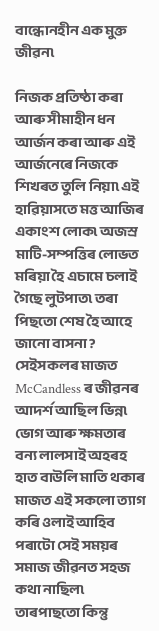বান্ধোনহীন এক মুক্ত জীৱন৷

নিজক প্ৰতিষ্ঠা কৰা আৰু সীমাহীন ধন আৰ্জন কৰা আৰু এই আৰ্জনেৰে নিজকে শিখৰত তুলি নিয়া৷ এই হাৱিয়াসতে মত্ত আজিৰ একাংশ লোক৷ অজস্ৰ মাটি-সম্পত্তিৰ লোভত মৰিয়া হৈ এচামে চলাই গৈছে লুটপাত৷ তৰা পিছতো শেষ হৈ আহে জানো বাসনা?
সেইসকলৰ মাজত McCandless ৰ জীৱনৰ আদৰ্শ আছিল ভিন্ন৷ ভোগ আৰু ক্ষমতাৰ বন্য লালসাই অহৰহ হাত বাউলি মাতি থকাৰ মাজত এই সকলো ত্যাগ কৰি ওলাই আহিব পৰাটো সেই সময়ৰ সমাজ জীৱনত সহজ কথা নাছিল৷ তাৰপাছতো কিন্তু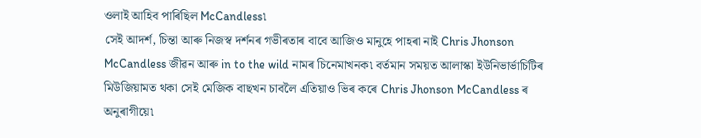ওলাই আহিব পাৰিছিল McCandless৷
সেই আদৰ্শ, চিন্তা আৰু নিজস্ব দৰ্শনৰ গভীৰতাৰ বাবে আজিও মানুহে পাহৰা নাই Chris Jhonson McCandless জীৱন আৰু in to the wild নামৰ চিনেমাখনক৷ বৰ্তমান সময়ত আলাস্কা ইউনিভাৰ্ভাচিটিৰ মিউজিয়ামত থকা সেই মেজিক বাছখন চাবলৈ এতিয়াও ভিৰ কৰে Chris Jhonson McCandless ৰ অনুৰাগীয়ে৷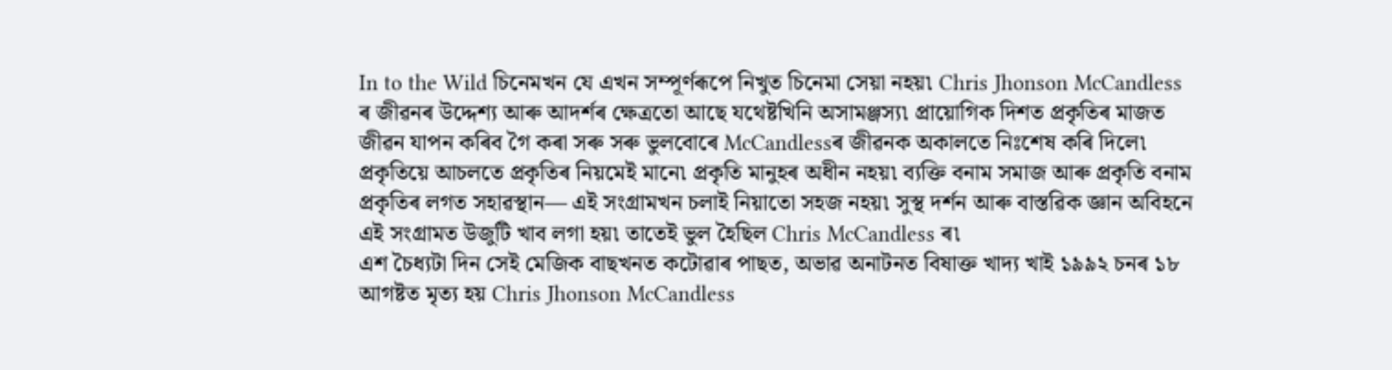In to the Wild চিনেমখন যে এখন সম্পূৰ্ণৰূপে নিখুত চিনেমা সেয়া নহয়৷ Chris Jhonson McCandless ৰ জীৱনৰ উদ্দেশ্য আৰু আদৰ্শৰ ক্ষেত্ৰতো আছে যথেষ্টখিনি অসামঞ্জস্য৷ প্ৰায়োগিক দিশত প্ৰকৃতিৰ মাজত জীৱন যাপন কৰিব গৈ কৰা সৰু সৰু ভুলবোৰে McCandlessৰ জীৱনক অকালতে নিঃশেষ কৰি দিলে৷ প্ৰকৃতিয়ে আচলতে প্ৰকৃতিৰ নিয়মেই মানে৷ প্ৰকৃতি মানুহৰ অধীন নহয়৷ ব্যক্তি বনাম সমাজ আৰু প্ৰকৃতি বনাম প্ৰকৃতিৰ লগত সহাৱস্থান— এই সংগ্ৰামখন চলাই নিয়াতো সহজ নহয়৷ সুস্থ দৰ্শন আৰু বাস্তৱিক জ্ঞান অবিহনে এই সংগ্ৰামত উজুটি খাব লগা হয়৷ তাতেই ভুল হৈছিল Chris McCandless ৰ৷
এশ চৈধ্যটা দিন সেই মেজিক বাছখনত কটোৱাৰ পাছত, অভাৱ অনাটনত বিষাক্ত খাদ্য খাই ১৯৯২ চনৰ ১৮ আগষ্টত মৃত্য হয় Chris Jhonson McCandless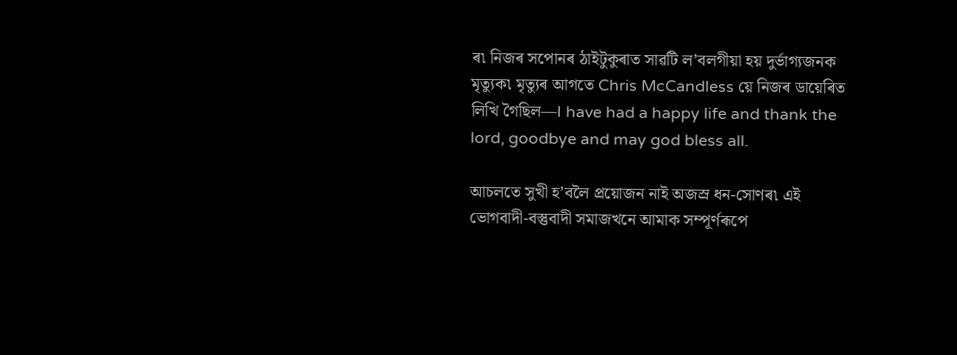ৰ৷ নিজৰ সপোনৰ ঠাইটুকুৰাত সাৱটি ল’বলগীয়া হয় দুৰ্ভাগ্যজনক মৃত্যুক৷ মৃত্যুৰ আগতে Chris McCandless য়ে নিজৰ ডায়েৰিত লিখি গৈছিল—I have had a happy life and thank the lord, goodbye and may god bless all.

আচলতে সুখী হ’বলৈ প্ৰয়োজন নাই অজস্ৰ ধন-সোণৰ৷ এই ভোগবাদী-বস্তুবাদী সমাজখনে আমাক সম্পূৰ্ণৰূপে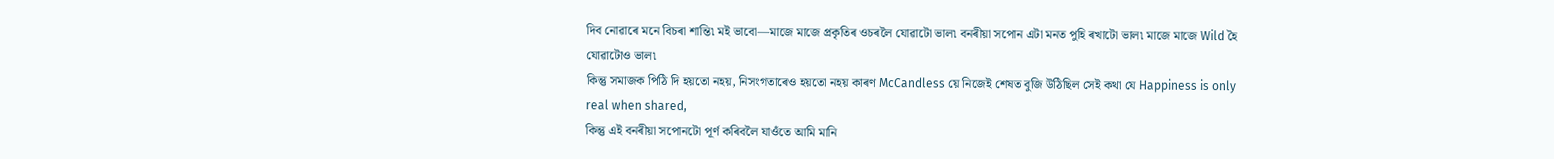দিব নোৱাৰে মনে বিচৰা শান্তি৷ মই ভাবো—মাজে মাজে প্ৰকৃতিৰ ওচৰলৈ যোৱাটো ভাল৷ বনৰীয়া সপোন এটা মনত পুহি ৰখাটো ভাল৷ মাজে মাজে Wild হৈ যোৱাটোও ভাল৷
কিন্তু সমাজক পিঠি দি হয়তো নহয়, নিসংগতাৰেও হয়তো নহয় কাৰণ McCandless য়ে নিজেই শেষত বুজি উঠিছিল সেই কথা যে Happiness is only real when shared,
কিন্তু এই বনৰীয়া সপোনটো পূৰ্ণ কৰিবলৈ যাওঁতে আমি মানি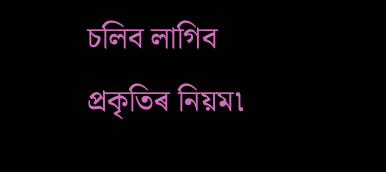চলিব লাগিব প্ৰকৃতিৰ নিয়ম৷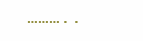………..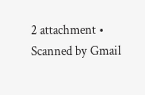2 attachment • Scanned by Gmail